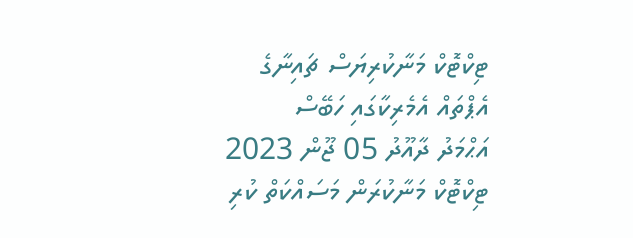ޓިކްޓޮކް މަނާކުރިޔަސް ޗައިނާގެ އެޕްތައް އެމެރިކާގައި ހަބޭސް
އަޙްމަދު ދާއޫދު 05 ޖޫން 2023
ޓިކްޓޮކް މަނާކުރަން މަސައްކަތް ކުރި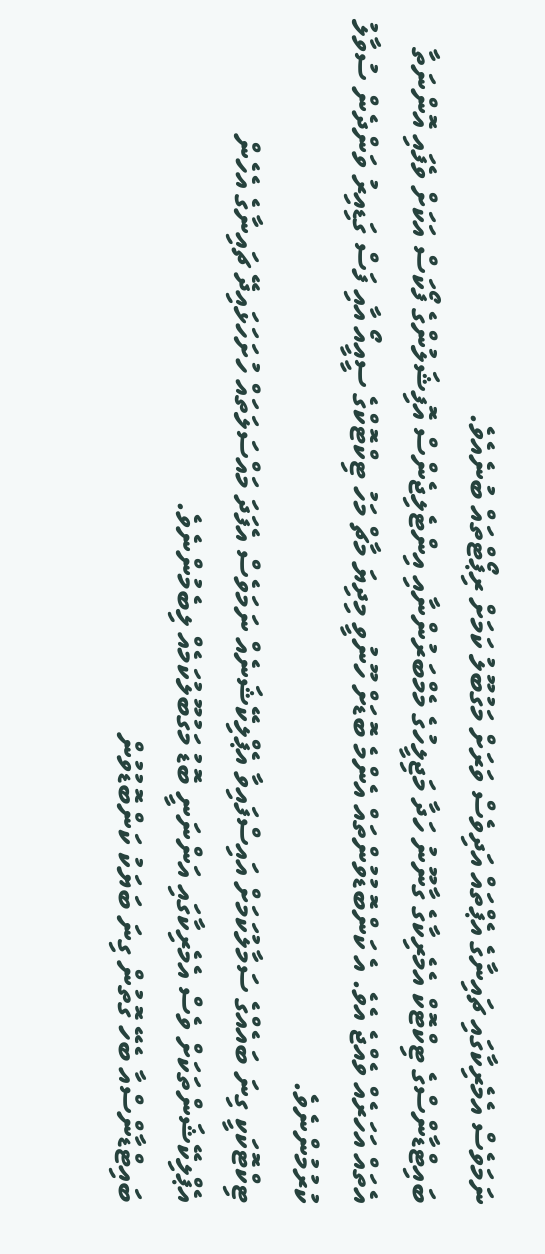ނަމަވެސް އެމެރިކާގައި ޗައިނާގެ އެޕްތައް އަދިވެސް ވަރަށް މަގުބޫލު ކަމަށް ރިޕޯޓްތައް ބުނެއެވެ.
ބައިޓްޑާންސްގެ ޓިކްޓޮކް އެމެރިކާގެ ގާނޫނު ހަދާ މަޖިލީހުގެ މެމްބަރުންނާއި އިންޓެލިޖެންސް އޮފިޝަލުންގެ ފޯކަސް އަކަށް ވެފައި އޮންނަތާ އެތައް އަހަރެއް ވެއްޖެ އެވެ. އެ ކަންބޮޑުވުންތައް އެންމެ ބޮޑަށް ހޫނުވީ މިދިޔަ މާޗް މަހު ޓިކްޓޮކްގެ ސީއީއޯ އާއި ފަސް ގަޑިއިރު ވަންދެން ސުވާލު ކުރުމުންނެވެ.
ޓިކްޓޮކަކީ ގިނަ ބައެއްގެ ސަމާލުކަމަށް އައިސްފައިވާ އެޕްލިކޭޝަނެއް ނަމަވެސް އެފަދަ މައްސަލަތައް ހުށަހަޅައިދޭ ޗައިނާގެ އެހެން އެޕްލިކޭޝަންތަކަށް ވެސް އެމެރިކާގައި އަންނަނީ ބޮޑު މަގުބޫލުކަމެއް ލިބެމުންނެވެ.
ބައިޓްޑާންސްއާ ބެހޭ ގޮތުން ގިނަ ބަޔަކު ކަންބޮޑުވުން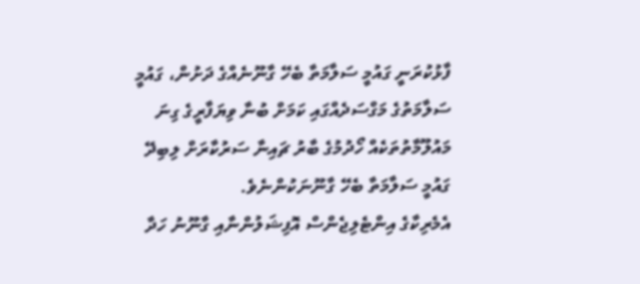ފާޅުކުރަނީ ގައުމީ ސަލާމަތާ ބެހޭ ގާނޫނެއްގެ ދަށުން، ގައުމީ ސަލާމަތުގެ މަގްސަދެއްގައި ކަމަށް ބުނާ ވިޔަފާރީގެ ގިނަ މައުލޫމާތުތަކެއް ހޯދުމުގެ ބާރު ޗައިނާ ސަރުކާރަށް ލިބިދޭ ގައުމީ ސަލާމަތާ ބެހޭ ގާނޫނަކުންނެވެ.
އެމެރިކާގެ އިންޓެލިޖެންސް އޮފިޝަލުންނާއި ގާނޫނު ހަދާ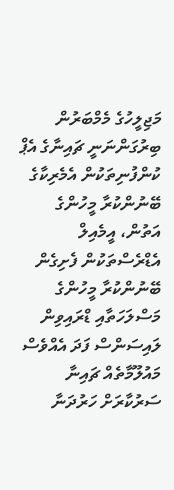މަޖިލީހުގެ މެމްބަރުން ބިރުގަންނަނީ ޗައިނާގެ އެޕް ކުންފުނިތަކުން އެމެރިކާގެ ބޭނުންކުރާ މީހުންގެ އަތުން، އީމެއިލް އެޑްރެސްތަކުން ފެށިގެން ބޭނުންކުރާ މީހުންގެ މަސްލަހަތާއި ޑްރައިވިން ލައިސަންސް ފަދަ އެއްވެސް މައުލޫމާތެއް ޗައިނާ ސަރުކާރަށް ހަރުދަނާ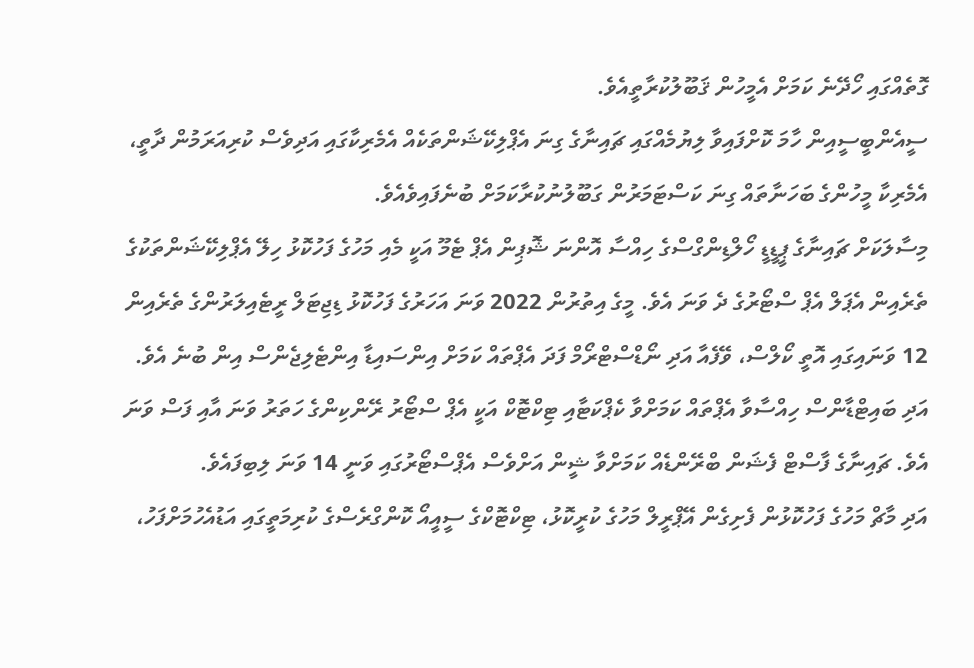ގޮތެއްގައި ހޯދޭނެ ކަމަށް އެމީހުން ޤަބޫލުކުރާތީއެވެ.
ސީއެންބީސީއިން ހާމަ ކޮށްފައިވާ ލިޔުމެއްގައި ޗައިނާގެ ގިނަ އެޕްލިކޭޝަންތަކެއް އެމެރިކާގައި އަދިވެސް ކުރިއަރަމުން ދާތީ، އެމެރިކާ މީހުންގެ ބަހަނާތައް ގިނަ ކަސްޓަމަރުން ގަބޫލުނުކުރާކަމަށް ބުނެފައިވެއެވެ.
މިސާލަކަށް ޗައިނާގެ ޕީޑީޑީ ހޯލްޑިންގްސްގެ ހިއްސާ އޮންނަ ޝޮޕިން އެޕް ޓެމޫ އަކީ މެއި މަހުގެ ފަހުކޮޅު ހިލޭ އެޕްލިކޭޝަންތަކުގެ ތެރެއިން އެޕަލް އެޕް ސްޓޯރުގެ ދެ ވަނަ އެވެ. މީގެ އިތުރުން 2022 ވަނަ އަހަރުގެ ފަހުކޮޅު ޑިޖިޓަލް ރީޓެއިލަރުންގެ ތެރެއިން 12 ވަނައިގައި އޮތީ ކޯލްސް، ވޭފެއާ އަދި ނޯޑްސްޓްރޯމް ފަދަ އެޕްތައް ކަމަށް އިންސައިޑާ އިންޓެލިޖެންސް އިން ބުނެ އެވެ.
އަދި ބައިޓްޑާންސް ހިއްސާވާ އެޕްތައް ކަމަށްވާ ކެޕްކަޓާއި ޓިކްޓޮކް އަކީ އެޕް ސްޓޯރު ރޭންކިންގެ ހަތަރު ވަނަ އާއި ފަސް ވަނަ އެވެ. ޗައިނާގެ ފާސްޓް ފެޝަން ބްރޭންޑެއް ކަމަށްވާ ޝީން އަށްވެސް އެޕްސްޓޯރުގައި ވަނީ 14 ވަނަ ލިބިފައެވެ.
އަދި މާޗް މަހުގެ ފަހުކޮޅުން ފެށިގެން އޭޕްރީލް މަހުގެ ކުރީކޮޅު، ޓިކްޓޮކްގެ ސީއީއޯ ކޮންގްރެސްގެ ކުރިމަތީގައި އަޑުއެހުމަށްފަހު،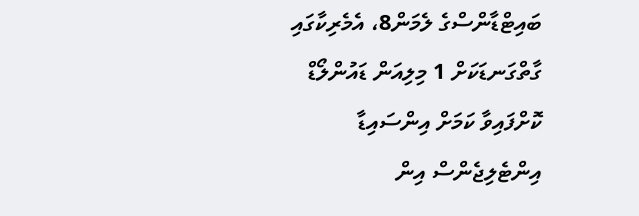ބައިޓްޑާންސްގެ ލެމަން8، އެމެރިކާގައި ގާތްގަނޑަކަށް 1 މިލިއަން ޑައުންލޯޑް ކޮށްފައިވާ ކަމަށް އިންސައިޑާ އިންޓެލިޖެންސް އިން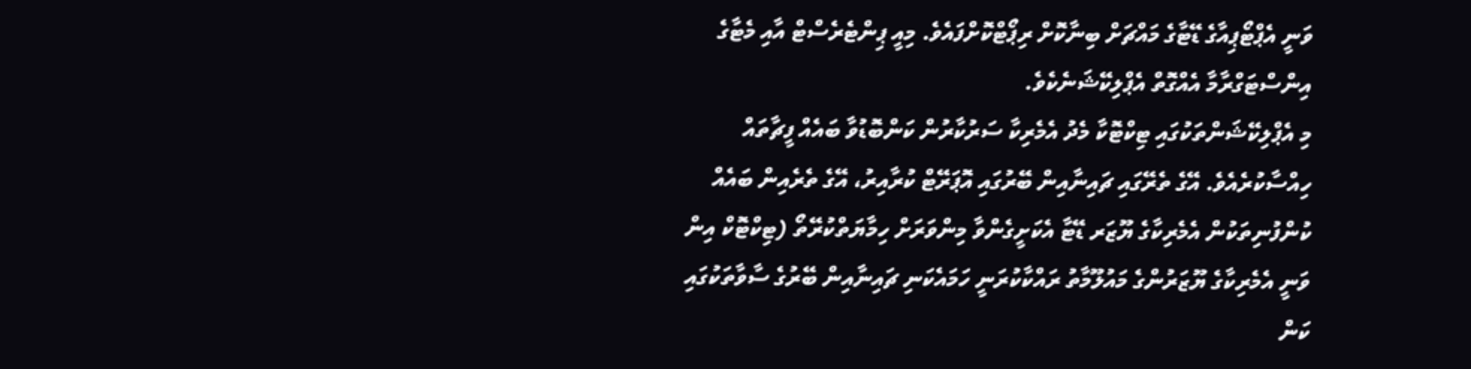ވަނީ އެޕްޓޯޕިއާގެ ޑޭޓާގެ މައްޗަށް ބިނާކޮށް ރިޕޯޓްކޮށްފައެވެ. މިއީ ޕިންޓެރެސްޓް އާއި މެޓާގެ އިންސްޓަގްރާމާ އެއްގޮތް އެޕްލިކޭޝަނެކެވެ.
މި އެޕްލިކޭޝަންތަކުގައި ޓިކްޓޮކާ މެދު އެމެރިކާ ސަރުކާރުން ކަންބޮޑުވާ ބައެއް ފީޗާތައް ހިއްސާކުރެއެވެ. އޭގެ ތެރޭގައި ޗައިނާއިން ބޭރުގައި އޮޕަރޭޓް ކުރާއިރު، އޭގެ ތެރެއިން ބައެއް ކުންފުނިތަކުން އެމެރިކާގެ ޔޫޒަރ ޑޭޓާ އެކަށީގެންވާ މިންވަރަށް ހިމާޔަތްކުރޭތޯ (ޓިކްޓޮކް އިން ވަނީ އެމެރިކާގެ ޔޫޒަރުންގެ މައުލޫމާތު ރައްކާކުރަނީ ހަމައެކަނި ޗައިނާއިން ބޭރުގެ ސާވާތަކުގައި ކަން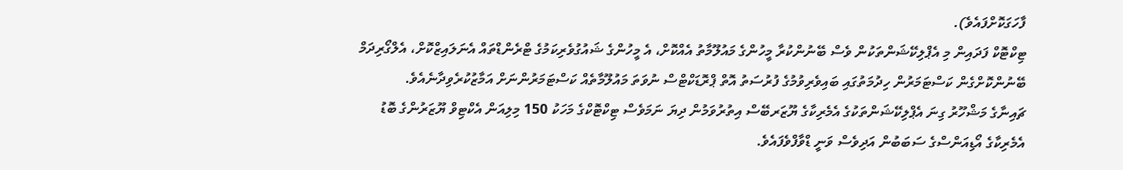ފާހަގަކޮށްފައެވެ).
ޓިކްޓޮކް ފަދައިން މި އެޕްލިކޭޝަންތަކުން ވެސް ބޭނުންކުރާ މީހުންގެ މައުލޫމާތު އެއްކޮށް، އެ މީހުންގެ ޝައުގުވެރިކަމުގެ ޓްރެންޑްތައް އެނަލައިޒްކޮށް، އެލްގޯރިދަމް ބޭނުންކޮށްގެން ކަސްޓަމަރުން ހިދުމަތުގައި ބައިވެރިވުމުގެ ފުރުސަތު އޮތް ޕްރޮޑަކްޓްސް ނުވަތަ މައުލޫމާތެއް ކަސްޓަމަރުންނަށް އަމާޒުކުރެވިދާނެއެވެ.
ޗައިނާގެ މަޝްހޫރު ގިނަ އެޕްލިކޭޝަންތަކުގެ އެމެރިކާގެ ޔޫޒަރބޭސް އިތުރުވަމުން ދިޔަ ނަމަވެސް ޓިކްޓޮކްގެ މަހަކު 150 މިލިއަން އެކްޓިވް ޔޫޒަރުންގެ ބޮޑު އެމެރިކާގެ އޯޑިއަންސްގެ ސަބަބުން އަދިވެސް ވަނީ ޑްވާފްވެފައެވެ.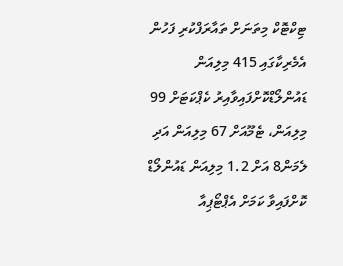ޓިކްޓޮކް މިތަނަށް ތައާރަފްކުރި ފަހުން އެމެރިކާގައި 415 މިލިއަން ޑައުންލޯޑްކޮށްފައިވާއިރު ކެޕްކަޓަށް 99 މިލިއަން، ޓެމޫއަށް 67 މިލިއަން އަދި ލެމަން8 އަށް 1.2 މިލިއަން ޑައުންލޯޑް ކޮށްފައިވާ ކަމަށް އެޕްޓޯޕިއާ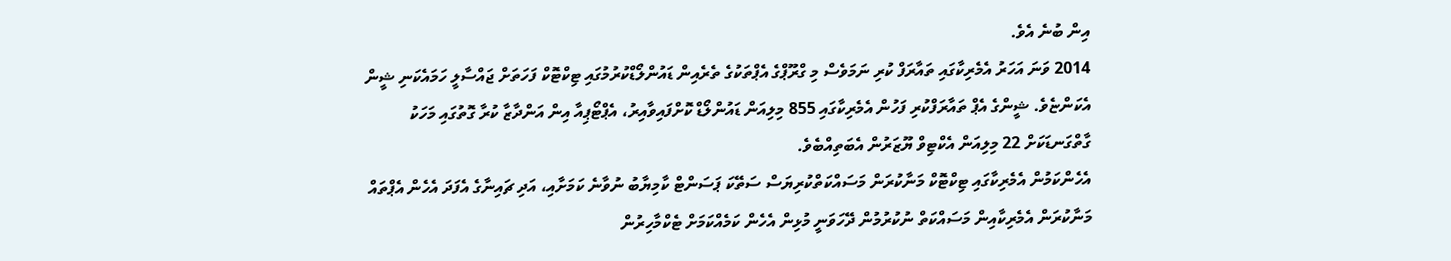އިން ބުނެ އެވެ.
2014 ވަނަ އަހަރު އެމެރިކާގައި ތައާރަފް ކުރި ނަމަވެސް މި ގްރޫޕްގެ އެޕްތަކުގެ ތެރެއިން ޑައުންލޯޑްކުރުމުގައި ޓިކްޓޮކް ފަހަތަށް ޖައްސާލީ ހަމައެކަނި ޝީން އެކަންޏެވެ. ޝީންގެ އެޕް ތައާރަފްކުރި ފަހުން އެމެރިކާގައި 855 މިލިއަން ޑައުންލޯޑް ކޮށްފައިވާއިރު، އެޕްޓޯޕިއާ އިން އަންދާޒާ ކުރާ ގޮތުގައި މަހަކު ގާތްގަނޑަކަށް 22 މިލިއަން އެކްޓިވް ޔޫޒަރުން އެބަތިއްބެވެ.
އެހެންކަމުން އެމެރިކާގައި ޓިކްޓޮކް މަނާކުރަން މަސައްކަތްކުރިޔަސް ސަތޭކަ ޕަސަންޓް ކާމިޔާބު ނުވާނެ ކަމަށާއި، އަދި ޗައިނާގެ އެފަދަ އެހެން އެޕްތައް މަނާކުރަން އެމެރިކާއިން މަސައްކަތް ނުކުރުމުން ދޭހަވަނީ މުޅިން އެހެން ކަމެއްކަމަށް ޓެކްމާހިރުން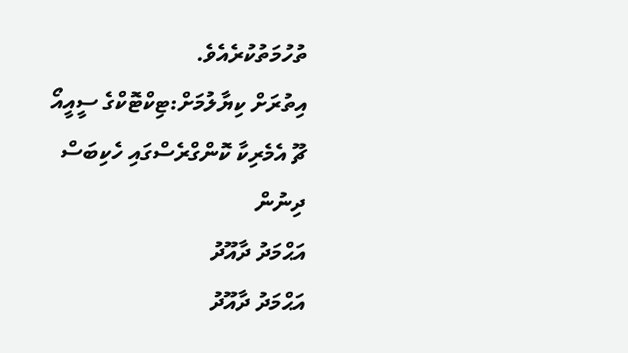ތުހުމަތުކުރެއެވެ.
އިތުރަށް ކިޔާލުމަށް:ޓިކްޓޮކްގެ ސީއީއޯ ޗޫ އެމެރިކާ ކޮންގްރެސްގައި ހެކިބަސް ދިނުން
އަޙްމަދު ދާއޫދު
އަޙްމަދު ދާއޫދު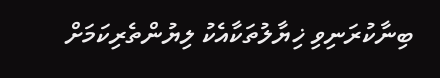ބިނާކުރަނިވި ޚިޔާލުތަކާއެކު ލިޔުންތެރިކަމަށް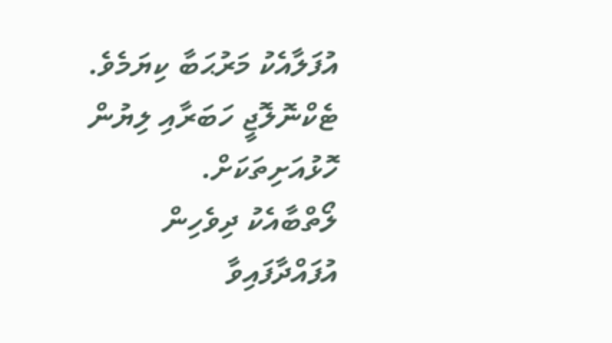އުފަލާއެކު މަރުޙަބާ ކިޔަމެވެ.
ޓެކްނޮލޮޖީ ހަބަރާއި ލިޔުން ހޮޅުއަށިތަކަށް.
ލޯތްބާއެކު ދިވެހިން އުފައްދާފައިވާ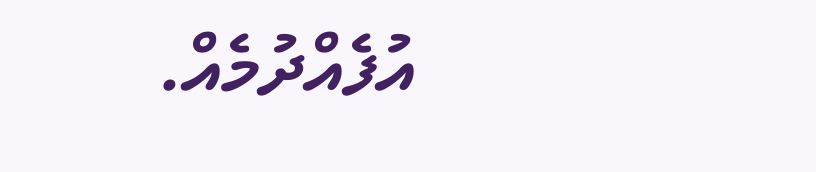އުފެއްދުމެއް.